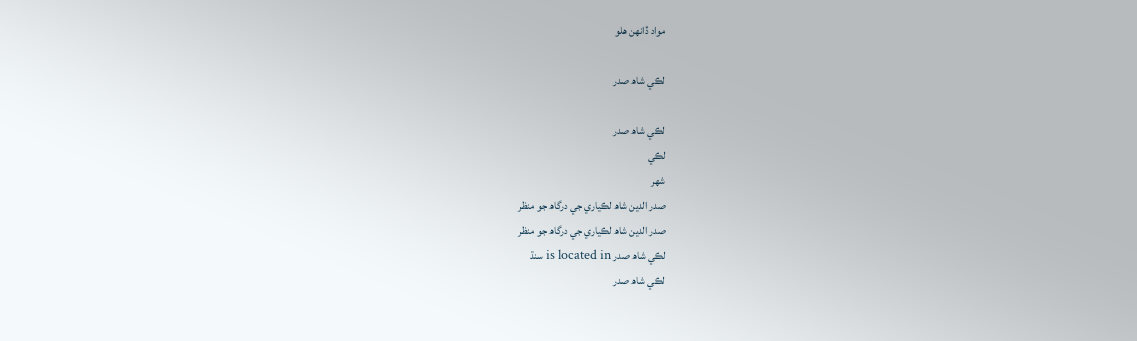مواد ڏانھن هلو

لڪي شاھ صدر

لڪي شاھ صدر
لڪي
شھر
صدر الدين شاھ لڪياري جي درگاھ جو منظر
صدر الدين شاھ لڪياري جي درگاھ جو منظر
لڪي شاھ صدر is located in سنڌ
لڪي شاھ صدر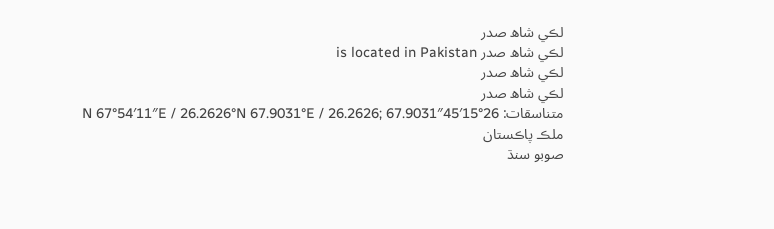لڪي شاھ صدر
لڪي شاھ صدر is located in Pakistan
لڪي شاھ صدر
لڪي شاھ صدر
متناسقات: 26°15′45″N 67°54′11″E / 26.2626°N 67.9031°E / 26.2626; 67.9031
ملڪ پاڪستان
صوبو سنڌ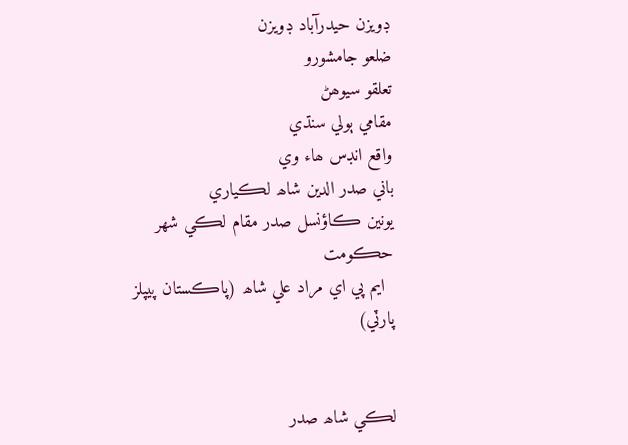ڊويزن حيدرآباد ڊويزن
ضلعو جامشورو
تعلقو سيوھڻ
مقامي ٻولي سنڌي
واقع انڊس ھاء وي
باني صدر الدين شاھ لڪياري
يونين ڪاؤنسل صدر مقام لڪي شھر
حڪومت
  ايم پي اي مراد علي شاھ (پاڪستان پيپلز پارٽي)


لڪي شاھ صدر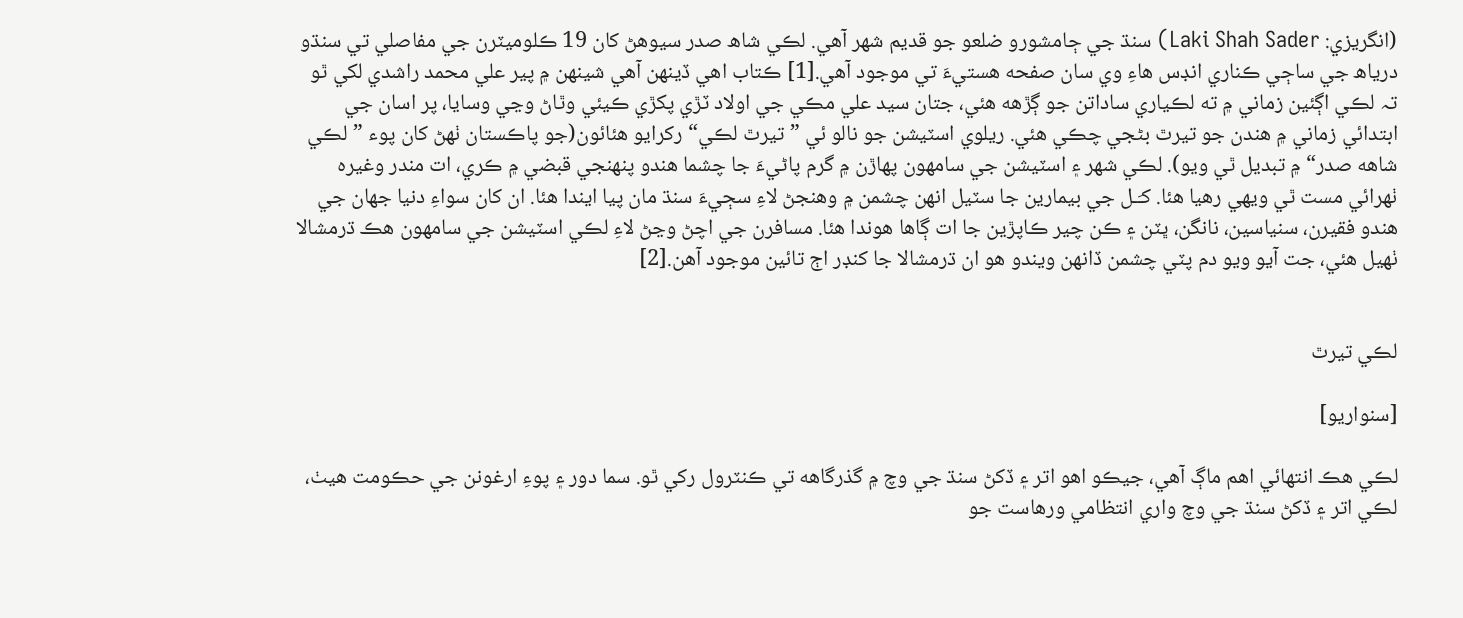(انگريزي: Laki Shah Sader) سنڌ جي ڄامشورو ضلعو جو قديم شهر آهي. لڪي شاھ صدر سيوهڻ کان 19 ڪلوميٽرن جي مفاصلي تي سنڌو درياھ جي ساڄي ڪناري انڊس هاءِ وي سان صفحه هستيءَ تي موجود آهي.[1] ڪتاب اھي ڏينهن آھي شينھن ۾ پير علي محمد راشدي لکي ٿو تہ لڪي اڳئين زماني ۾ ته لڪياري ساداتن جو ڳڙهه هئي، جتان سيد علي مڪي جي اولاد ٽڙي پکڙي ڪيئي وٿاڻ وڃي وسايا، پر اسان جي ابتدائي زماني ۾ هندن جو تيرٿ بڻجي چڪي هئي. ريلوي اسٽيشن جو نالو ئي ”تيرٿ لڪي“ رکرايو هئائون(جو پاڪستان ٺهڻ کان پوء ”لڪي شاهه صدر“ ۾ تبديل ٿي ويو). لڪي شهر ۽ اسٽيشن جي سامهون پهاڙن ۾ گرم پاڻيءَ جا چشما هندو پنهنجي قبضي ۾ ڪري، ات مندر وغيره ٺهرائي مست ٿي ويهي رهيا هئا. کـَـل جي بيمارين جا سٽيل انهن چشمن ۾ وهنجڻ لاءِ سڄيءَ سنڌ مان پيا ايندا هئا. ان کان سواءِ دنيا جهان جي هندو فقيرن، سنياسين، نانگن، ڀٽن ۽ ڪن چير ڪاپڙين جا ات ڳاها هوندا هئا. مسافرن جي اچڻ وڃڻ لاءِ لڪي اسٽيشن جي سامهون هڪ ڌرمشالا ٺهيل هئي، جت آيو ويو دم پٽي چشمن ڏانهن ويندو هو ان ڌرمشالا جا کنڊر اڄ تائين موجود آهن.[2]


لڪي تيرٿ

[سنواريو]

لڪي هڪ انتهائي اهم ماڳ آهي، جيڪو اهو اتر ۽ ڏکڻ سنڌ جي وچ ۾ گذرگاهه تي ڪنٽرول رکي ٿو. سما دور ۽ پوءِ ارغونن جي حڪومت هيٺ، لڪي اتر ۽ ڏکڻ سنڌ جي وچ واري انتظامي ورهاست جو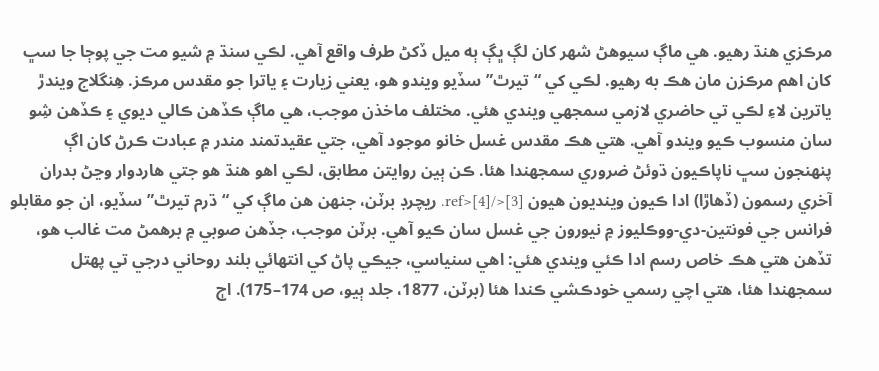مرڪزي هنڌ رهيو. هي ماڳ سيوهڻ شهر کان لڳ ڀڳ ٻه ميل ڏکڻ طرف واقع آهي. لڪي سنڌ ۾ شيو مت جي پوڄا جا سڀ کان اهم مرڪزن مان هڪ به رهيو. لڪي کي “تيرٿ” سڏيو ويندو هو، يعني زيارت ۽ ياترا جو مقدس مرڪز. هِنگلاج ويندڙ ياترين لاءِ لڪي تي حاضري لازمي سمجهي ويندي هئي. مختلف ماخذن موجب، هي ماڳ ڪڏهن ڪالي ديوي ۽ ڪڏهن شِو سان منسوب ڪيو ويندو آهي. هتي هڪ مقدس غسل خانو موجود آهي، جتي عقيدتمند مندر ۾ عبادت ڪرڻ کان اڳ پنهنجون سڀ ناپاڪيون ڌوئڻ ضروري سمجهندا هئا. ڪن ٻين روايتن مطابق، لڪي اهو هنڌ هو جتي هاردوار وڃڻ بدران آخري رسمون (ڏهاڙا) ادا ڪيون وينديون هيون [3]</ref>[4]. ريچرڊ برٽن، جنهن هن ماڳ کي “ڌرم تيرٿ” سڏيو، ان جو مقابلو فرانس جي فونتين-دي-ووڪليوز ۾ نيورون جي غسل سان ڪيو آهي. برٽن موجب، جڏهن صوبي ۾ برهمڻ مت غالب هو، تڏهن هتي هڪ خاص رسم ادا ڪئي ويندي هئي: اهي سنياسي، جيڪي پاڻ کي انتهائي بلند روحاني درجي تي پهتل سمجهندا هئا، هتي اچي رسمي خودڪشي ڪندا هئا (برٽن، 1877، جلد ٻيو، ص 174–175). اڄ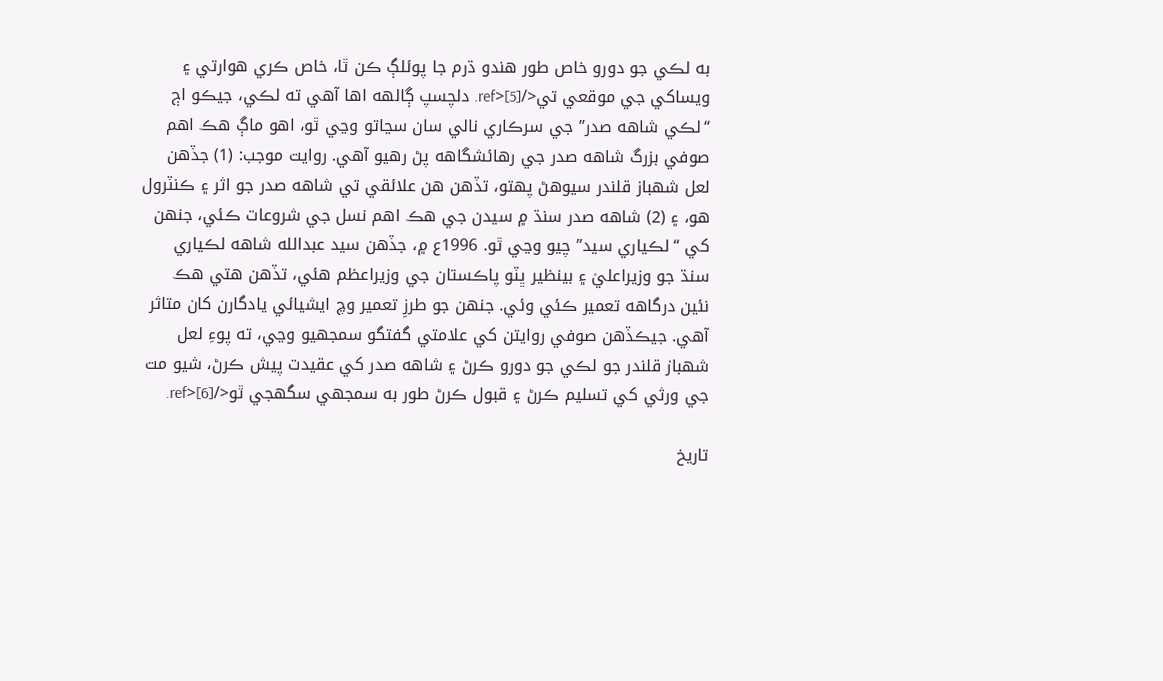به لڪي جو دورو خاص طور هندو ڌرم جا پوئلڳ ڪن ٿا، خاص ڪري هوارتي ۽ ويساکي جي موقعي تي</ref>[5]. دلچسپ ڳالهه اها آهي ته لڪي، جيڪو اڄ “لڪي شاهه صدر” جي سرڪاري نالي سان سڃاتو وڃي ٿو، اهو ماڳ هڪ اهم صوفي بزرگ شاهه صدر جي رهائشگاهه پڻ رهيو آهي. روايت موجب: (1) جڏهن لعل شهباز قلندر سيوهڻ پهتو، تڏهن هن علائقي تي شاهه صدر جو اثر ۽ ڪنٽرول هو، ۽ (2) شاهه صدر سنڌ ۾ سيدن جي هڪ اهم نسل جي شروعات ڪئي، جنهن کي “لڪياري سيد” چيو وڃي ٿو. 1996ع ۾، جڏهن سيد عبدالله شاهه لڪياري سنڌ جو وزيراعليٰ ۽ بينظير ڀٽو پاڪستان جي وزيراعظم هئي، تڏهن هتي هڪ نئين درگاهه تعمير ڪئي وئي. جنهن جو طرزِ تعمير وچ ايشيائي يادگارن کان متاثر آهي. جيڪڏهن صوفي روايتن کي علامتي گفتگو سمجهيو وڃي، ته پوءِ لعل شهباز قلندر جو لڪي جو دورو ڪرڻ ۽ شاهه صدر کي عقيدت پيش ڪرڻ، شيو مت جي ورثي کي تسليم ڪرڻ ۽ قبول ڪرڻ طور به سمجهي سگهجي ٿو</ref>[6].

تاريخ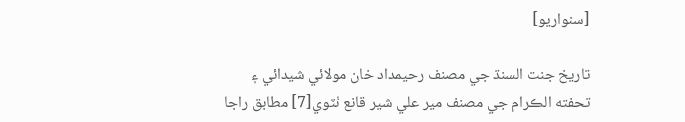[سنواريو]

تاريخ جنت السنڌ جي مصنف رحيمداد خان مولائي شيدائي ۽ تحفته الڪرام جي مصنف مير علي شير قانع ٺٽوي[7] مطابق راجا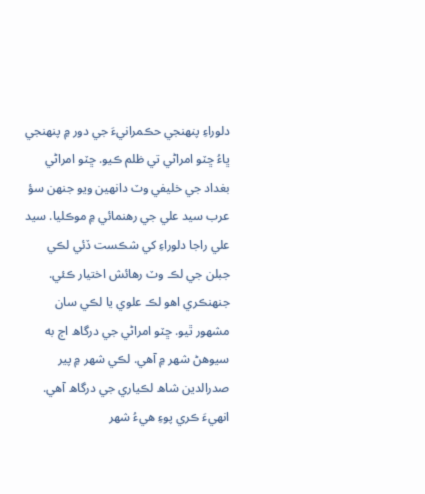دلوراءِ پنهنجي حڪمرانيءَ جي دور ۾ پنهنجي ڀاءُ ڇٽو امراڻي تي ظلم ڪيو. ڇٽو امراڻي بغداد جي خليفي وٽ دانهين ويو جنهن سؤ عرب سيد علي جي رهنمائي ۾ موڪليا. سيد علي راجا دلوراءِ کي شڪست ڏئي لڪي جبلن جي لڪ وٽ رهائش اختيار ڪئي. جنهنڪري اهو لڪ علوي يا لڪي سان مشهور ٿيو. ڇٽو امراڻي جي درگاھ اڄ به سيوهڻ شهر ۾ آهي. لڪي شهر ۾ پير صدرالدين شاھ لڪياري جي درگاھ آهي. انهيءَ ڪري پوءِ هيءُ شهر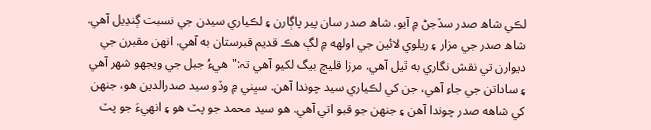لڪي شاھ صدر سڏجڻ ۾ آيو. شاھ صدر سان پير پاڳارن ۽ لڪياري سيدن جي نسبت ڳنڍيل آهي. شاھ صدر جي مزار ۽ ريلوي لائين جي اولهه ۾ لڳ هڪ قديم قبرستان به آهي. انهن مقبرن جي ديوارن تي نقش نگاري به ٿيل آهي. مرزا قليچ بيگ لکيو آهي تہ:"هيءُ جبل جي ويجهو شهر آهي ۽ ساداتن جي جاءِ آهي، جن کي لڪياري سيد چوندا آهن. سڀني ۾ وڏو سيد صدرالدين هو، جنهن کي شاهه صدر چوندا آهن ۽ جنهن جو قبو اتي آهي. هو سيد محمد جو پٽ هو ۽ انهيءَ جو پٽ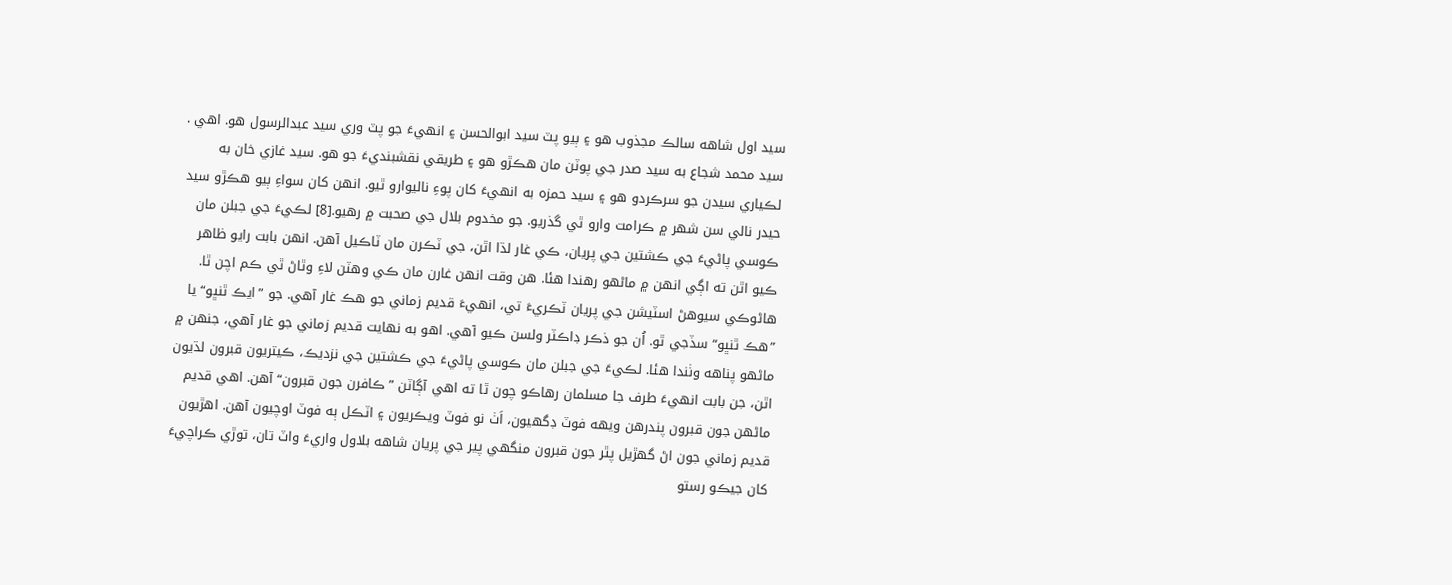سيد اول شاهه سالڪ مجذوب هو ۽ ٻيو پٽ سيد ابوالحسن ۽ انهيءَ جو پٽ وري سيد عبدالرسول هو. اهي . سيد محمد شجاع به سيد صدر جي پوٽن مان هڪڙو هو ۽ طريقي نقشبنديءَ جو هو. سيد غازي خان به لڪياري سيدن جو سرڪردو هو ۽ سيد حمزه به انهيءَ کان پوءِ ناليوارو ٿيو. انهن کان سواءِ ٻيو هڪڙو سيد حيدر نالي سن شهر ۾ ڪرامت وارو ٿي گذريو. جو مخدوم بلال جي صحبت ۾ رهيو.[8] لڪيءَ جي جبلن مان ڪوسي پاڻيءَ جي ڪشتين جي پريان، ڪي غار لڌا اٿن، جي ٽڪرن مان ٽاڪيل آهن. انهن بابت رايو ظاهر ڪيو اٿن ته اڳي انهن ۾ ماڻهو رهندا هئا. هن وقت انهن غارن مان ڪي وهٽن لاءِ وٿاڻ ٿي ڪم اچن ٿا. هاڻوڪي سيوهڻ اسٽيشن جي پريان ٽڪريءَ تي، انهيءَ قديم زماني جو هڪ غار آهي. جو ”ايڪ ٿنڀو“ يا ”هڪ ٿنڀو“ سڏجي ٿو. اُن جو ذڪر ڊاڪٽر ولسن ڪيو آهي. اهو به نهايت قديم زماني جو غار آهي، جنهن ۾ ماڻهو پناهه وٺندا هئا. لڪيءَ جي جبلن مان ڪوسي پاڻيءَ جي ڪشتين جي نزديڪ، ڪيتريون قبرون لڌيون اٿن، جن بابت انهيءَ طرف جا مسلمان رهاڪو چون ٿا ته اهي آڳاٽن ”ڪافرن جون قبرون“ آهن. اهي قديم ماڻهن جون قبرون پندرهن ويهه فوٽ ڊگهيون، اَٺ نو فوٽ ويڪريون ۽ اٽڪل ٻه فوٽ اوچيون آهن. اهڙيون قديم زماني جون اڻ گهڙيل پٿر جون قبرون منگهي پير جي پريان شاهه بلاول واريءَ واٽ تان، توڙي ڪراچيءَ کان جيڪو رستو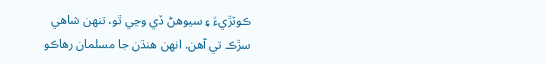ڪوٽڙيءَ ۽ سيوهڻ ڏي وڃي ٿو، تنهن شاهي سڙڪ تي آهن. انهن هنڌن جا مسلمان رهاڪو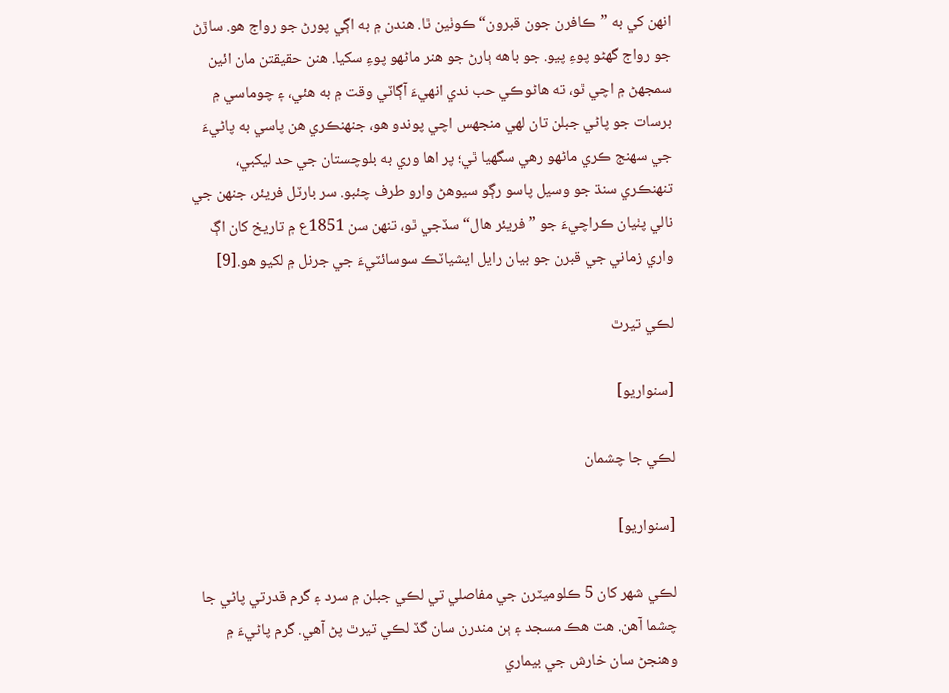انهن کي به ”ڪافرن جون قبرون“ ڪوٺين ٿا. هندن ۾ به اڳي پورڻ جو رواج هو. ساڙڻ جو رواج گهڻو پوءِ پيو. جو باهه ٻارڻ جو هنر ماڻهو پوءِ سکيا. هنن حقيقتن مان ائين سمجهڻ ۾ اچي ٿو، ته هاڻوڪي حب ندي انهيءَ آڳاٽي وقت ۾ به هئي، ۽ چوماسي ۾ برسات جو پاڻي جبلن تان لهي منجهس اچي پوندو هو، جنهنڪري هن پاسي به پاڻيءَ جي سهنج ڪري ماڻهو رهي سگهيا ٿي؛ پر اها وري به بلوچستان جي حد ليکبي، تنهنڪري سنڌ جو وسيل پاسو رڳو سيوهڻ وارو طرف چئبو. سر بارٽل فريئر، جنهن جي نالي پٺيان ڪراچيءَ جو ”فريئر هال“ سڏجي ٿو، تنهن سن 1851ع ۾ تاريخ کان اڳ واري زماني جي قبرن جو بيان رايل ايشياٽڪ سوسائٽيءَ جي جرنل ۾ لکيو هو.[9]

لڪي تيرٿ

[سنواريو]

لڪي جا چشمان

[سنواريو]

لڪي شهر کان 5 ڪلوميٽرن جي مفاصلي تي لڪي جبلن ۾ سرد ۽ گرم قدرتي پاڻي جا چشما آهن. هت هڪ مسجد ۽ ٻن مندرن سان گڏ لڪي تيرٿ پڻ آهي. گرم پاڻيءَ ۾ وهنجڻ سان خارش جي بيماري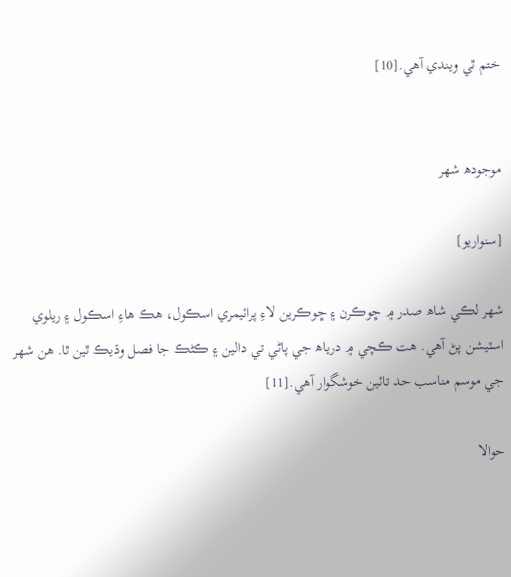ختم ٿي ويندي آهي.[10]


موجودھ شهر

[سنواريو]

شهر لڪي شاھ صدر ۾ ڇوڪرن ۽ ڇوڪرين لاءِ پرائيمري اسڪول، هڪ هاءِ اسڪول ۽ ريلوي اسٽيشن پڻ آهي. هت ڪچي ۾ درياھ جي پاڻي تي دالين ۽ ڪڻڪ جا فصل وڌيڪ ٿين ٿا. هن شهر جي موسم مناسب حد تائين خوشگوار آهي.[11]

حوالا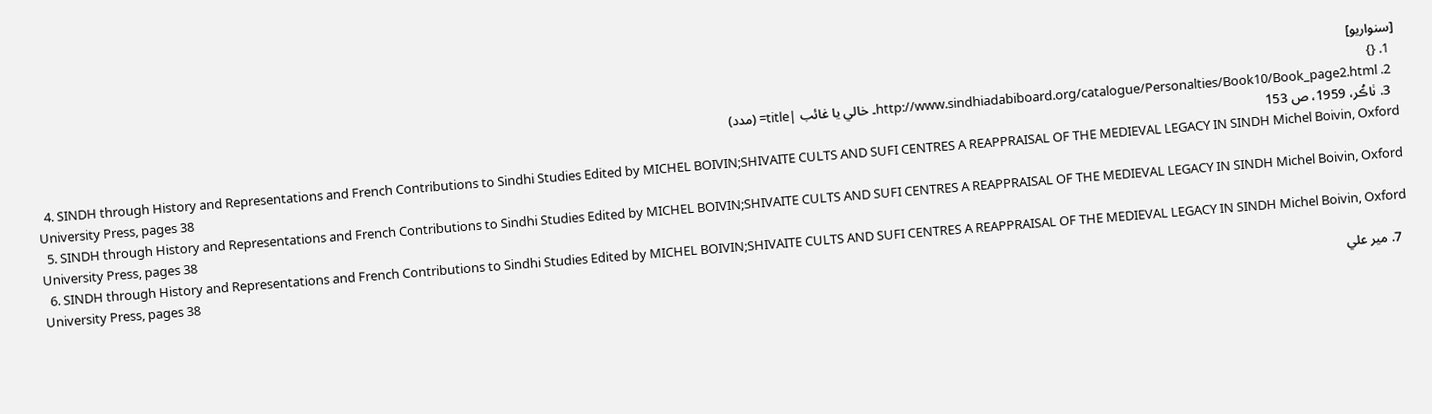[سنواريو]
  1. {}
  2. http://www.sindhiadabiboard.org/catalogue/Personalties/Book10/Book_page2.html۔ خالي يا غائب |title= (مدد)
  3. ٺاڪُر، 1959، ص 153
  4. SINDH through History and Representations and French Contributions to Sindhi Studies Edited by MICHEL BOIVIN;SHIVAITE CULTS AND SUFI CENTRES A REAPPRAISAL OF THE MEDIEVAL LEGACY IN SINDH Michel Boivin, Oxford University Press, pages 38
  5. SINDH through History and Representations and French Contributions to Sindhi Studies Edited by MICHEL BOIVIN;SHIVAITE CULTS AND SUFI CENTRES A REAPPRAISAL OF THE MEDIEVAL LEGACY IN SINDH Michel Boivin, Oxford University Press, pages 38
  6. SINDH through History and Representations and French Contributions to Sindhi Studies Edited by MICHEL BOIVIN;SHIVAITE CULTS AND SUFI CENTRES A REAPPRAISAL OF THE MEDIEVAL LEGACY IN SINDH Michel Boivin, Oxford University Press, pages 38
  7. مير علي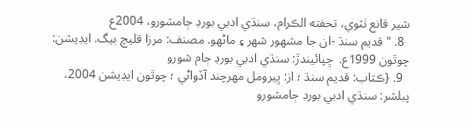شير قانع ٺٽوي، تحفته الڪرام، سنڌي ادبي بورڊ ڄامشورو، 2004ع
  8. "قديم سنڌ -ان جا مشهور شهر ۽ ماڻهو. مصنف: مرزا قليچ بيگ. ايڊيشن: چوٿون 1999ع.  ڇپائيندڙ: سنڌي ادبي بورڊ ڄام شورو
  9. {ڪتاب: قديم سنڌ ؛ از: ڀيرومل مهرچند آڏواڻي ؛ چوٿون ايڊيشن 2004، پبلشر: سنڌي ادبي بورڊ ڄامشورو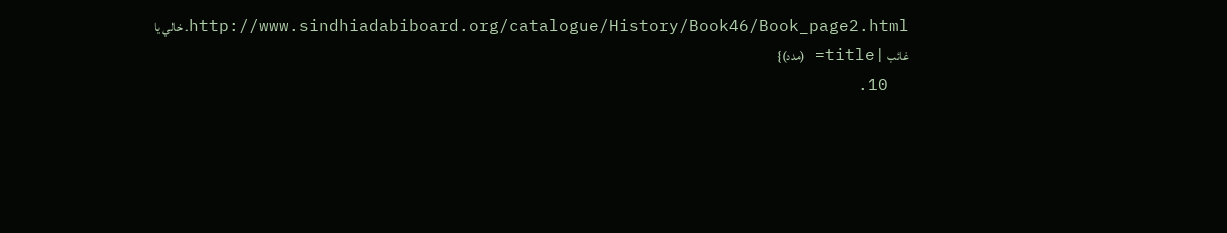http://www.sindhiadabiboard.org/catalogue/History/Book46/Book_page2.html۔ خالي يا غائب |title= (مدد)}
  10.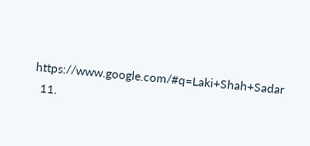https://www.google.com/#q=Laki+Shah+Sadar
  11.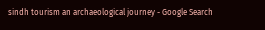sindh tourism an archaeological journey - Google Search